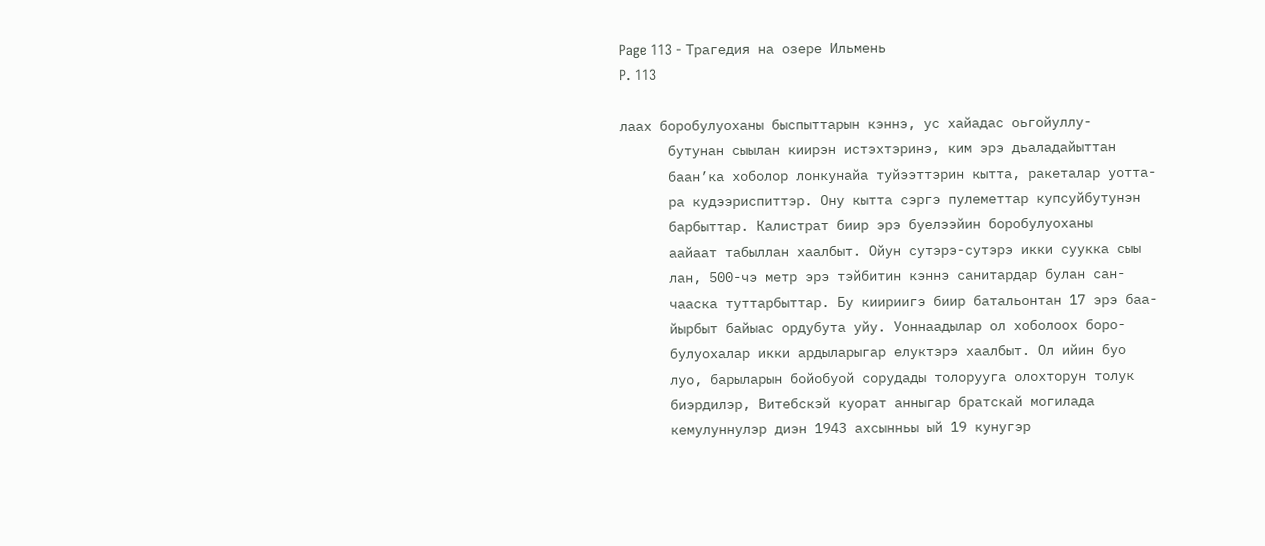Page 113 - Трагедия на озере Ильмень
P. 113

лаах боробулуоханы быспыттарын кэннэ, ус хайадас оьгойуллу-
      бутунан сыылан киирэн истэхтэринэ, ким эрэ дьаладайыттан
      баан’ка хоболор лонкунайа туйээттэрин кытта, ракеталар уотта-
      ра кудээриспиттэр. Ону кытта сэргэ пулеметтар купсуйбутунэн
      барбыттар. Калистрат биир эрэ буелээйин боробулуоханы
      аайаат табыллан хаалбыт. Ойун сутэрэ-сутэрэ икки суукка сыы
      лан, 500-чэ метр эрэ тэйбитин кэннэ санитардар булан сан-
      чааска туттарбыттар. Бу киириигэ биир батальонтан 17 эрэ баа-
      йырбыт байыас ордубута уйу. Уоннаадылар ол хоболоох боро-
      булуохалар икки ардыларыгар елуктэрэ хаалбыт. Ол ийин буо
      луо, барыларын бойобуой сорудады толорууга олохторун толук
      биэрдилэр, Витебскэй куорат анныгар братскай могилада
      кемулуннулэр диэн 1943 ахсынньы ый 19 кунугэр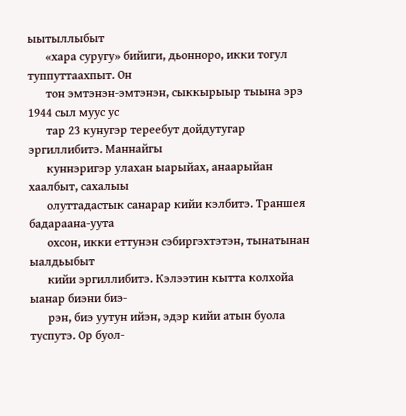ыытыллыбыт
      «хара суругу» бийиги, дьонноро, икки тогул туппуттаахпыт. Он
      тон эмтэнэн-эмтэнэн, сыккырыыр тыына эрэ 1944 сыл муус ус
      тар 23 кунугэр тереебут дойдутугар эргиллибитэ. Маннайгы
      куннэригэр улахан ыарыйах, анаарыйан хаалбыт, сахалыы
      олуттадастык санарар кийи кэлбитэ. Траншея бадараана-уута
      охсон, икки еттунэн сэбиргэхтэтэн, тынатынан ыалдьыбыт
      кийи эргиллибитэ. Кэлээтин кытта колхойа ыанар биэни биэ-
      рэн, биэ уутун ийэн, эдэр кийи атын буола туспутэ. Ор буол-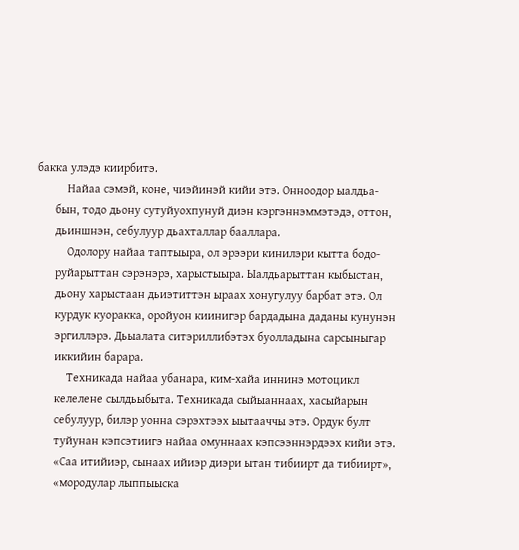бакка улэдэ киирбитэ.
          Найаа сэмэй, коне, чиэйинэй кийи этэ. Онноодор ыалдьа-
      бын, тодо дьону сутуйуохпунуй диэн кэргэннэммэтэдэ, оттон,
      дьиншнэн, себулуур дьахталлар бааллара.
          Одолору найаа таптыыра, ол эрээри кинилэри кытта бодо-
      руйарыттан сэрэнэрэ, харыстыыра. Ыалдьарыттан кыбыстан,
      дьону харыстаан дьиэтиттэн ыраах хонугулуу барбат этэ. Ол
      курдук куоракка, оройуон киинигэр бардадына даданы кунунэн
      эргиллэрэ. Дьыалата ситэриллибэтэх буолладына сарсыныгар
      иккийин барара.
          Техникада найаа убанара, ким-хайа иннинэ мотоцикл
      келелене сылдьыбыта. Техникада сыйыаннаах, хасыйарын
      себулуур, билэр уонна сэрэхтээх ыытааччы этэ. Ордук булт
      туйунан кэпсэтиигэ найаа омуннаах кэпсээннэрдээх кийи этэ.
      «Саа итийиэр, сынаах ийиэр диэри ытан тибиирт да тибиирт»,
      «мородулар лыппыыска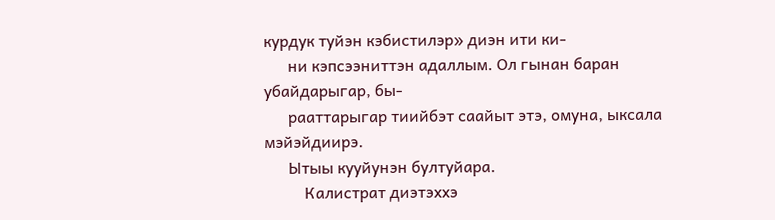курдук туйэн кэбистилэр» диэн ити ки-
      ни кэпсээниттэн адаллым. Ол гынан баран убайдарыгар, бы-
      рааттарыгар тиийбэт саайыт этэ, омуна, ыксала мэйэйдиирэ.
      Ытыы кууйунэн бултуйара.
          Калистрат диэтэххэ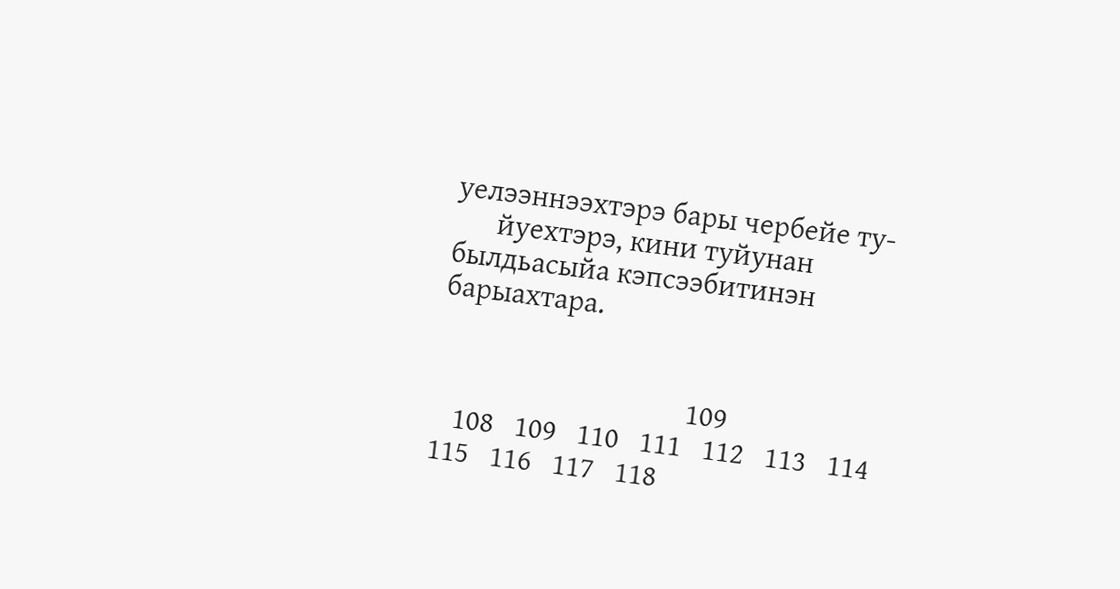уелээннээхтэрэ бары чербейе ту-
      йуехтэрэ, кини туйунан былдьасыйа кэпсээбитинэн барыахтара.


                                    109
   108   109   110   111   112   113   114   115   116   117   118